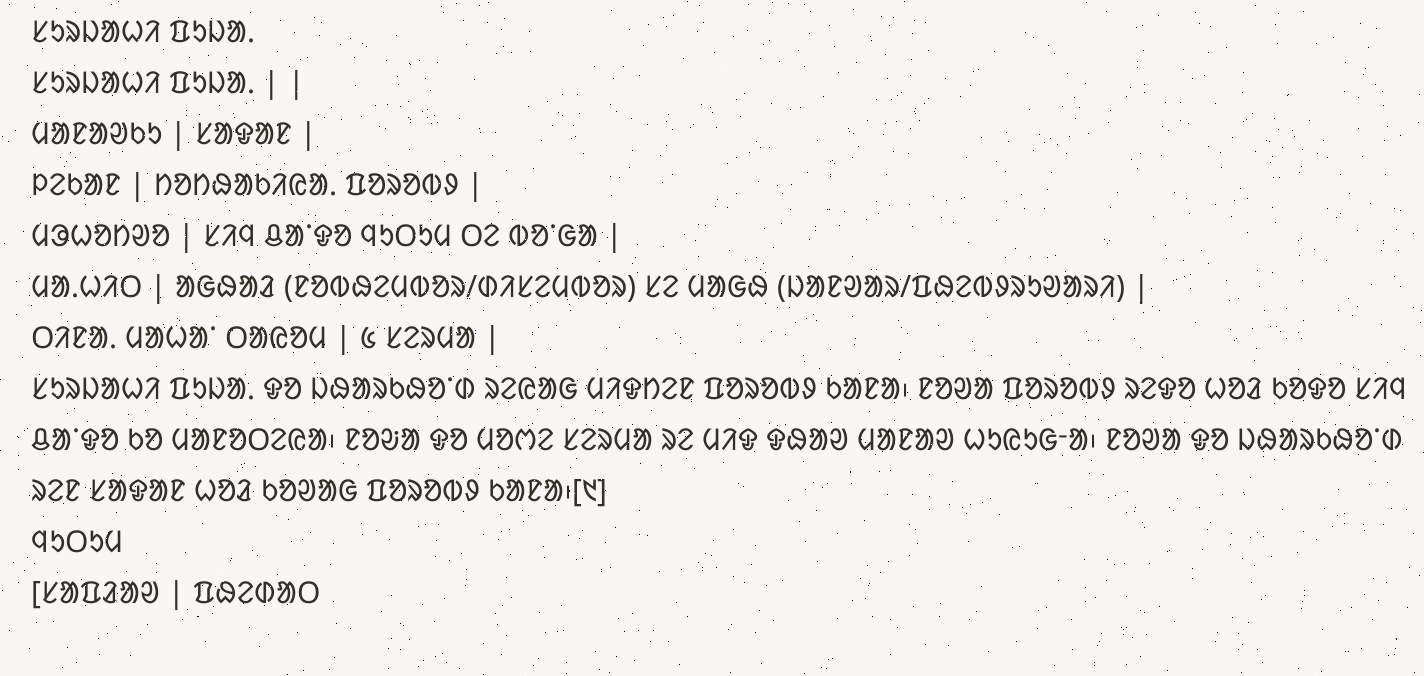ᱥᱩᱨᱡᱟᱦᱤ ᱯᱩᱡᱟᱹ
ᱥᱩᱨᱡᱟᱦᱤ ᱯᱩᱡᱟᱹ | |
ᱢᱟᱱᱟᱣᱠᱩ | ᱥᱟᱫᱟᱱ |
ᱞᱮᱠᱟᱱ | ᱴᱚᱴᱷᱟᱠᱤᱭᱟᱹ ᱯᱚᱨᱚᱵᱽ |
ᱢᱳᱦᱚᱴᱣᱚ | ᱥᱤᱧ ᱪᱟᱸᱫᱚ ᱧᱩᱛᱩᱢ ᱛᱮ ᱵᱚᱸᱜᱟ |
ᱢᱟᱹᱦᱤᱛ | ᱟᱜᱷᱟᱲ (ᱱᱚᱵᱷᱮᱢᱵᱚᱨ/ᱰᱤᱥᱮᱢᱵᱚᱨ) ᱥᱮ ᱢᱟᱜᱷ (ᱡᱟᱱᱣᱟᱨ/ᱯᱷᱮᱵᱽᱨᱩᱣᱟᱨᱤ) |
ᱛᱤᱱᱟᱹ ᱢᱟᱦᱟᱸ ᱛᱟᱭᱚᱢ | ᱕ ᱥᱮᱨᱢᱟ |
ᱥᱩᱨᱡᱟᱦᱤ ᱯᱩᱡᱟᱹ ᱫᱚ ᱡᱷᱟᱨᱠᱷᱚᱸᱰ ᱨᱮᱭᱟᱜ ᱢᱤᱫᱴᱮᱱ ᱯᱚᱨᱚᱵᱽ ᱠᱟᱱᱟ᱾ ᱱᱚᱣᱟ ᱯᱚᱨᱚᱵᱽ ᱨᱮᱫᱚ ᱦᱚᱲ ᱠᱚᱫᱚ ᱥᱤᱧ ᱪᱟᱸᱫᱚ ᱠᱚ ᱢᱟᱱᱚᱛᱮᱭᱟ᱾ ᱱᱚᱶᱟ ᱫᱚ ᱢᱚᱬᱮ ᱥᱮᱨᱢᱟ ᱨᱮ ᱢᱤᱫ ᱫᱷᱟᱣ ᱢᱟᱱᱟᱣ ᱦᱩᱭᱩᱜᱼᱟ᱾ ᱱᱚᱣᱟ ᱫᱚ ᱡᱷᱟᱨᱠᱷᱚᱸᱰ ᱨᱮᱱ ᱥᱟᱫᱟᱱ ᱦᱚᱲ ᱠᱚᱣᱟᱜ ᱯᱚᱨᱚᱵᱽ ᱠᱟᱱᱟ᱾[᱑]
ᱧᱩᱛᱩᱢ
[ᱥᱟᱯᱲᱟᱣ | ᱯᱷᱮᱰᱟᱛ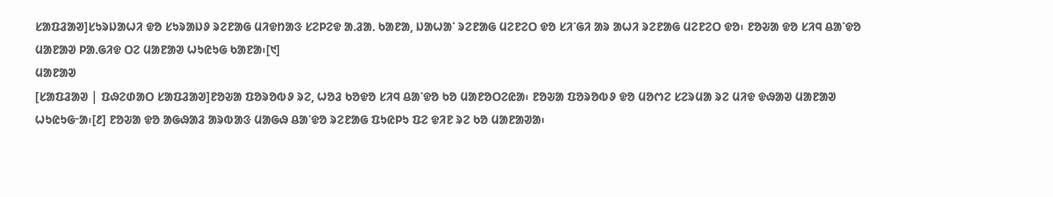ᱥᱟᱯᱲᱟᱣ]ᱥᱩᱨᱡᱟᱦᱤ ᱫᱚ ᱥᱩᱨᱟᱡᱽ ᱨᱮᱱᱟᱜ ᱢᱤᱫᱴᱟᱝ ᱥᱮᱞᱮᱫ ᱟᱹᱲᱟᱹ ᱠᱟᱱᱟ, ᱡᱟᱦᱟᱸ ᱨᱮᱱᱟᱜ ᱢᱮᱱᱮᱛ ᱫᱚ ᱥᱤᱸᱜᱤ ᱟᱨ ᱟᱦᱤ ᱨᱮᱱᱟᱜ ᱢᱮᱱᱮᱛ ᱫᱚ᱾ ᱱᱚᱶᱟ ᱫᱚ ᱥᱤᱧ ᱪᱟᱸᱫᱚ ᱢᱟᱱᱟᱣ ᱞᱟᱹᱜᱤᱫ ᱛᱮ ᱢᱟᱱᱟᱣ ᱦᱩᱭᱩᱜ ᱠᱟᱱᱟ᱾[᱑]
ᱢᱟᱱᱟᱣ
[ᱥᱟᱯᱲᱟᱣ | ᱯᱷᱮᱰᱟᱛ ᱥᱟᱯᱲᱟᱣ]ᱱᱚᱶᱟ ᱯᱚᱨᱚᱵᱽ ᱨᱮ, ᱦᱚᱲ ᱠᱚᱫᱚ ᱥᱤᱧ ᱪᱟᱸᱫᱚ ᱠᱚ ᱢᱟᱱᱚᱛᱮᱭᱟ᱾ ᱱᱚᱶᱟ ᱯᱚᱨᱚᱵᱽ ᱫᱚ ᱢᱚᱬᱮ ᱥᱮᱨᱢᱟ ᱨᱮ ᱢᱤᱫ ᱫᱷᱟᱣ ᱢᱟᱱᱟᱣ ᱦᱩᱭᱩᱜᱼᱟ᱾[᱒] ᱱᱚᱶᱟ ᱫᱚ ᱟᱜᱷᱟᱲ ᱟᱨᱵᱟᱝ ᱢᱟᱜᱷ ᱪᱟᱸᱫᱚ ᱨᱮᱱᱟᱜ ᱯᱩᱭᱞᱩ ᱯᱮ ᱫᱤᱱ ᱨᱮ ᱠᱚ ᱢᱟᱱᱟᱣᱟ᱾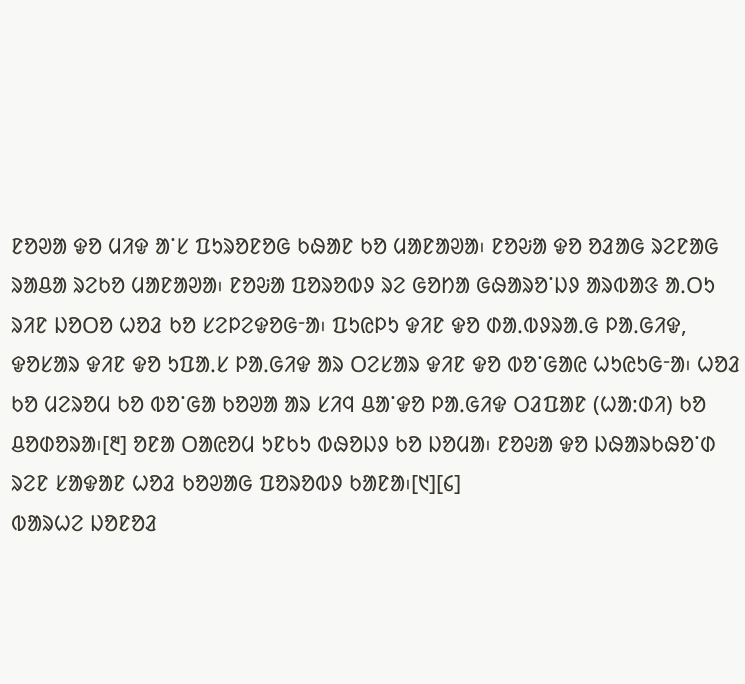ᱱᱚᱣᱟ ᱫᱚ ᱢᱤᱫ ᱟᱸᱥ ᱯᱩᱨᱚᱱᱚᱜ ᱠᱷᱟᱱ ᱠᱚ ᱢᱟᱱᱟᱣᱟ᱾ ᱱᱚᱶᱟ ᱫᱚ ᱚᱲᱟᱜ ᱨᱮᱱᱟᱜ ᱨᱟᱪᱟ ᱨᱮᱠᱚ ᱢᱟᱱᱟᱣᱟ᱾ ᱱᱚᱶᱟ ᱯᱚᱨᱚᱵᱽ ᱨᱮ ᱜᱚᱴᱟ ᱜᱷᱟᱨᱚᱸᱡᱽ ᱟᱨᱵᱟᱝ ᱟᱹᱛᱩ ᱨᱤᱱ ᱡᱚᱛᱚ ᱦᱚᱲ ᱠᱚ ᱥᱮᱞᱮᱫᱚᱜᱼᱟ᱾ ᱯᱩᱭᱞᱩ ᱫᱤᱱ ᱫᱚ ᱰᱟᱹᱵᱽᱨᱟᱹᱜ ᱞᱟᱹᱜᱤᱫ, ᱫᱚᱥᱟᱨ ᱫᱤᱱ ᱫᱚ ᱩᱯᱟᱹᱥ ᱞᱟᱹᱜᱤᱫ ᱟᱨ ᱛᱮᱥᱟᱨ ᱫᱤᱱ ᱫᱚ ᱵᱚᱸᱜᱟᱭ ᱦᱩᱭᱩᱜᱼᱟ᱾ ᱦᱚᱲ ᱠᱚ ᱢᱮᱨᱚᱢ ᱠᱚ ᱵᱚᱸᱜᱟ ᱠᱚᱣᱟ ᱟᱨ ᱥᱤᱧ ᱪᱟᱸᱫᱚ ᱞᱟᱹᱜᱤᱫ ᱛᱲᱯᱟᱱ (ᱦᱟᱺᱰᱤ) ᱠᱚ ᱪᱚᱰᱚᱨᱟ᱾[᱓] ᱚᱱᱟ ᱛᱟᱭᱚᱢ ᱩᱱᱠᱩ ᱵᱷᱚᱡᱽ ᱠᱚ ᱡᱚᱢᱟ᱾ ᱱᱚᱶᱟ ᱫᱚ ᱡᱷᱟᱨᱠᱷᱚᱸᱰ ᱨᱮᱱ ᱥᱟᱫᱟᱱ ᱦᱚᱲ ᱠᱚᱣᱟᱜ ᱯᱚᱨᱚᱵᱽ ᱠᱟᱱᱟ᱾[᱑][᱔]
ᱵᱟᱨᱦᱮ ᱡᱚᱱᱚᱲ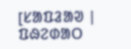[ᱥᱟᱯᱲᱟᱣ | ᱯᱷᱮᱰᱟᱛ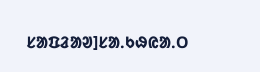ᱥᱟᱯᱲᱟᱣ]ᱥᱟᱹᱠᱷᱭᱟᱹᱛ